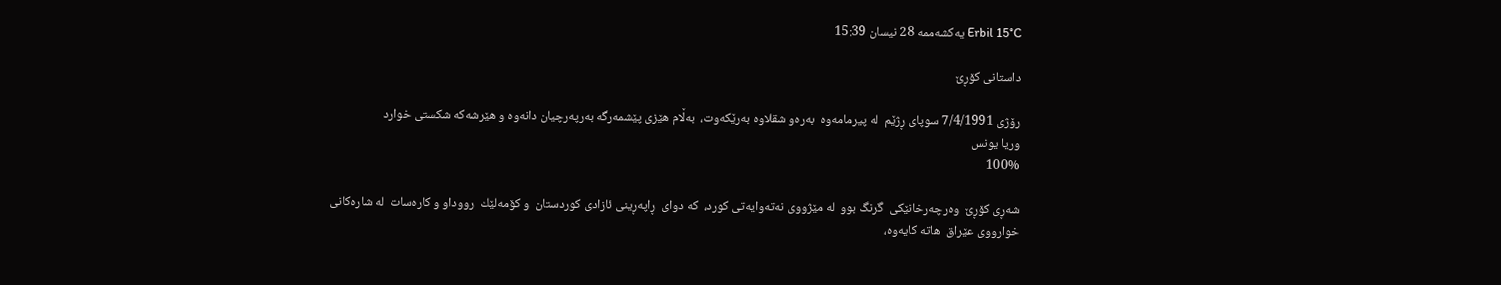Erbil 15°C یەکشەممە 28 نیسان 15:39

داستانی کۆڕێ

رۆژی 7/4/1991 سوپای ڕژێم  له‌ پیرمامه‌وه‌  به‌ره‌و شقلاوه‌ به‌رێكه‌وت،  به‌ڵام هێزی پێشمه‌رگه‌ به‌رپه‌رچیان دانه‌وه‌ و هێرشه‌كه‌ شكستی خوارد
وریا یونس
100%

شه‌ڕی كۆڕێ  وه‌رچه‌رخانێكی  گرنگ بوو  له‌ مێژووی نه‌ته‌وایه‌تی كورد،  كه‌ دوای  ڕاپه‌ڕینی ئازادی كوردستان  و كۆمه‌لێك  رووداو و كاره‌سات  له‌ شاره‌كانی خوارووی عێراق  هاته‌ كایه‌وه‌،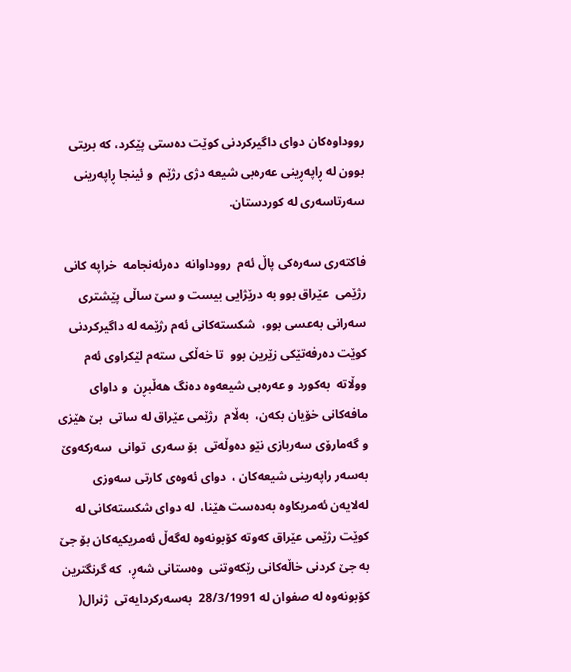رووداوه‌كان دوای داگیركردنی كوێت ده‌ستی پێكرد، كه‌ بریتی بوون له‌ ڕاپه‌ڕینی عه‌ره‌بی شیعه‌ دژی رژێم  و ئینجا ڕاپه‌رینی سه‌رتاسه‌ری له‌ كوردستان.

فاكته‌ری سه‌ره‌كی پاڵ ئه‌م  رووداوانه‌  ده‌رئه‌نجامه‌  خراپه‌ كانی  رژێمی  عێراق بوو به‌ درێژایی بیست و سێ ساڵی پێشتری سه‌رانی به‌عسی بوو،  شكسته‌كانی ئه‌م رژێمه‌ له‌ داگیركردنی كوێت ده‌رفه‌تێكی زێرین بوو  تا خه‌ڵكی سته‌م لێكراوی ئه‌م ووڵاته‌  به‌كورد و عه‌ره‌بی شیعه‌وه‌ ده‌نگ هه‌ڵبڕن  و داوای مافه‌كانی خۆیان بكه‌ن،  به‌ڵام  رژێمی عێراق له‌ ساتی  بێ هێزی و گه‌مارۆی سه‌ربازی نێو ده‌وڵه‌تی  بۆ سه‌ری  توانی  سه‌ركه‌وێ به‌سه‌ر راپه‌رینی شیعه‌كان ،  دوای ئه‌وه‌ی كارتی سه‌وزی له‌لایه‌ن ئه‌مریكاوه‌ به‌ده‌ست هێنا،  له‌ دوای شكسته‌كانی له‌ كوێت رژێمی عێراق كه‌وته‌ كۆبونه‌وه‌ له‌گه‌ڵ ئه‌مریكیه‌كان بۆ جێ به‌ جێ كردنی خاڵه‌كانی رێكه‌وتنی  وه‌ستانی شه‌ڕ،  كه‌ گرنگترین  كۆبونه‌وه‌ له‌ صفوان له‌ 28/3/1991  به‌سه‌ركردایه‌تی  ژنرال(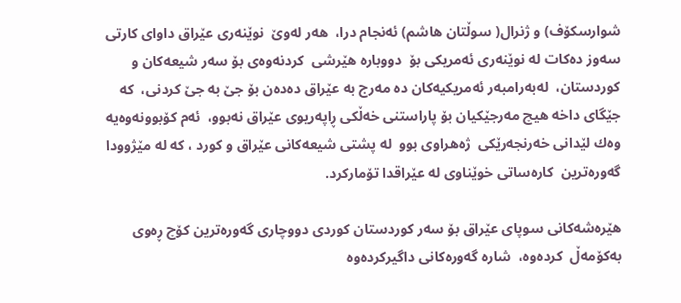شوارسكۆف) و ژنرال( سوڵتان هاشم) ئه‌نجام درا،  هه‌ر له‌وێ  نوێنه‌ری عێراق داوای كارتی سه‌وز ده‌كات له‌ نوێنه‌ری ئه‌مریكی بۆ  دووباره‌ هێرشی  كردنه‌وه‌ی بۆ سه‌ر شیعه‌كان و  كوردستان،  له‌به‌رامبه‌ر ئه‌مریكیه‌كان ده‌ مه‌رج به‌ عێراق ده‌ده‌ن بۆ جێ به‌ جێ كردنی،  كه‌ جێگای داخه‌ هیچ مه‌رجێكیان بۆ پاراستنی خه‌ڵكی ڕاپه‌ریوی عێراق نه‌بوو،  ئه‌م كۆبوونه‌وه‌یه‌  وه‌ك لێدانی خه‌رنجه‌رێكی  ژه‌هراوی بوو  له‌ پشتی شیعه‌كانی عێراق و كورد ، كه‌ له‌ مێژوودا گه‌وره‌ترین  كاره‌ساتی خوێناوی له‌ عێراقدا تۆماركرد.

هێره‌شه‌كانی سوپای عێراق بۆ سه‌ر كوردستان كوردی دووچاری گه‌وره‌ترین كۆچ ڕه‌وی به‌كۆمه‌ڵ  كرده‌وه‌،  شاره‌ گه‌وره‌كانی داگیركرده‌وه‌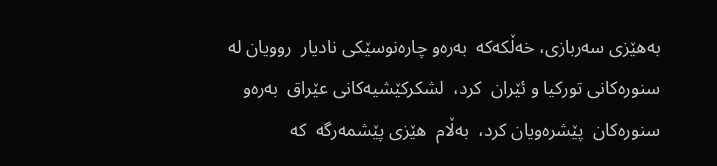به‌هێزی سه‌ربازی، خه‌ڵكه‌كه‌  به‌ره‌و چاره‌نوسێكی نادیار  روویان له‌ سنوره‌كانی توركیا و ئێران  كرد،  لشكركێشیه‌كانی عێراق  به‌ره‌و  سنوره‌كان  پێشره‌ویان كرد،  به‌ڵام  هێزی پێشمه‌رگه‌  كه‌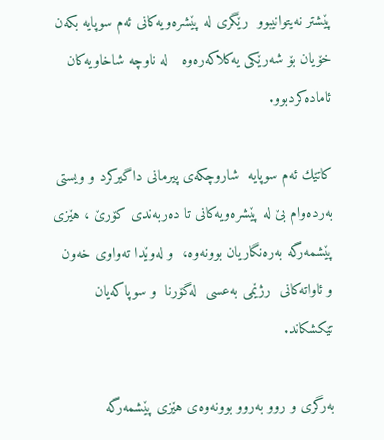پێشتر نه‌یتوانیبوو  رێگری له‌ پێشره‌ویه‌كانی ئه‌م سوپایه‌ بكه‌ن خۆیان بۆ شه‌رێكی یه‌كلاكه‌ره‌وه‌   له‌ ناوچه‌ شاخاویه‌كان ئاماده‌كردبوو.

كاتێك ئه‌م سوپایه‌  شاروچكه‌ی پیرمانی داگیركرد و ویستی به‌رده‌وام بێ له‌ پێشره‌ویه‌كانی تا ده‌ربه‌ندی كۆرێ ، هێزی پێشمه‌رگه‌ به‌ره‌نگاریان بوونه‌وه‌،  و له‌وێدا ته‌واوی خه‌ون و ئاواته‌كانی  رژێمی به‌عسی  له‌گۆرنا  و سوپاكه‌یان تێكشكاند.

به‌رگری و روو به‌روو بوونه‌وه‌ی هێزی پێشمه‌رگه‌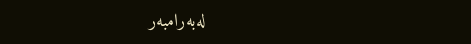له‌به‌رامبه‌ر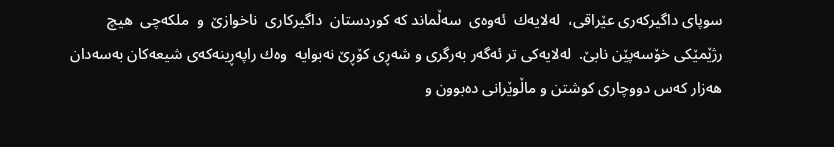سوپای داگیركه‌ری عێراقی،  له‌لایه‌ك  ئه‌وه‌ی  سه‌ڵماند كه‌ كوردستان  داگیركاری  ناخوازێ  و  ملكه‌چی  هیچ رژێمێكی خۆسه‌پێن نابێ.  له‌لایه‌كی تر ئه‌گه‌ر به‌رگری و شه‌ڕی كۆڕێ نه‌بوایه‌  وه‌ك راپه‌ڕینه‌كه‌ی شیعه‌كان به‌سه‌دان هه‌زار كه‌س دووچاری كوشتن و ماڵوێرانی ده‌بوون و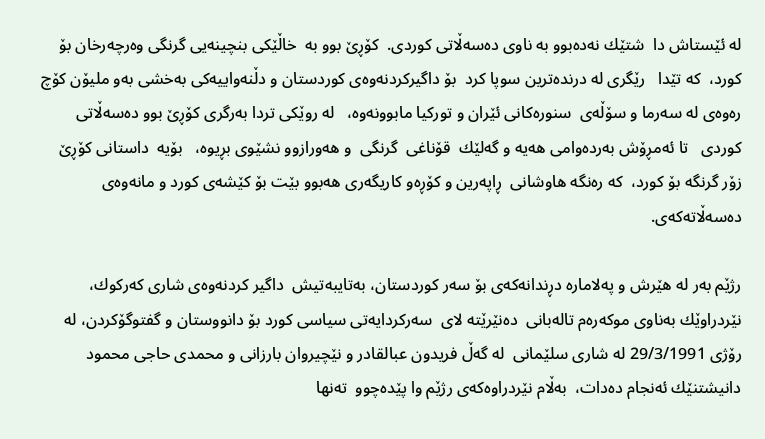له‌ ئێستاش دا  شتێك نه‌ده‌بوو به‌ ناوی ده‌سه‌ڵاتی كوردی.  كۆڕێ بوو به‌  خاڵێكی بنچینه‌یی گرنگی وه‌رچه‌رخان بۆ كورد،  كه‌ تێدا   رێگری له‌ درنده‌ترین سوپا كرد  بۆ داگیركردنه‌وه‌ی كوردستان و دڵنه‌واییه‌كی به‌خشی به‌و ملیۆن كۆچ ره‌وه‌ی له‌ سه‌رما و سۆڵه‌ی  سنوره‌كانی ئێران و توركیا مابوونه‌وه‌،   له‌ روێكی تردا به‌رگری كۆڕێ بوو ده‌سه‌ڵاتی  كوردی   تا ئه‌مڕۆش به‌رده‌وامی هه‌یه‌ و گه‌لێك  قۆناغی  گرنگی  و هه‌ورازوو نشێوی بڕیوه‌،   بۆیه‌  داستانی كۆڕێ  زۆر گرنگه‌ بۆ كورد،  كه‌ ره‌نگه‌ هاوشانی  ڕاپه‌رین و كۆڕه‌و كاریگه‌ری هه‌بوو بێت بۆ كێشه‌ی كورد و مانه‌وه‌ی ده‌سه‌ڵاته‌كه‌ی.

رژێم به‌ر له‌ هێرش و په‌لاماره‌ دڕندانه‌كه‌ی بۆ سه‌ر كوردستان، به‌تایبه‌تیش  داگیر كردنه‌وه‌ی شاری كه‌ركوك،  نێردراوێك به‌ناوی موكه‌ره‌م تاله‌بانی  ده‌نێرێته‌ لای  سه‌ركردایه‌تی سیاسی كورد بۆ دانووستان و گفتوگۆكردن، له‌ رۆژی 29/3/1991 له‌ شاری سلێمانی  له‌ گه‌ڵ فریدون عبالقادر و نێچیروان بارزانی و محمدی حاجی محمود دانیشتنێك ئه‌نجام ده‌دات،  به‌ڵام نێردراوه‌كه‌ی رژێم وا پێده‌چوو  ته‌نها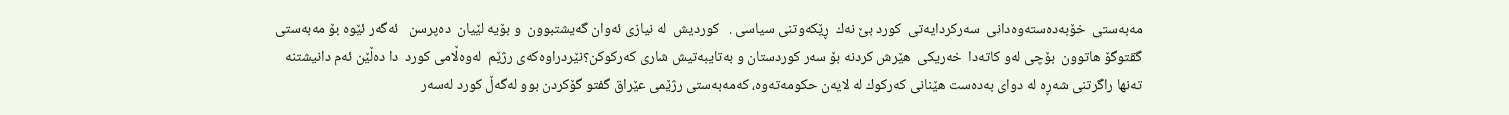مه‌به‌ستی  خۆبه‌ده‌سته‌وه‌دانی  سه‌ركردایه‌تی  كورد بێ نه‌ك  ڕێكه‌وتنی سیاسی .   كوردیش  له‌ نیازی ئه‌وان گه‌یشتبوون  و بۆیه‌ لێیان  ده‌پرسن   ئه‌گه‌ر ئێوه‌ بۆ مه‌به‌ستی  گقتوگۆ هاتوون  بۆچی له‌و كاته‌دا  خه‌ریكی  هێرش كردنه‌ بۆ سه‌ر كوردستان و به‌تایبه‌تیش شاری كه‌ركوكن؟نێردراوه‌كه‌ی رژێم  له‌وه‌ڵامی كورد  دا ده‌ڵێن ئه‌م دانیشتنه‌ ته‌نها راگرتنی شه‌ڕه‌ له‌ دوای به‌ده‌ست هێنانی كه‌ركوك له‌ لایه‌ن حكومه‌ته‌وه‌، كه‌مه‌به‌ستی رژێمی عێراق گفتو گۆكردن بوو له‌گه‌ڵ كورد له‌سه‌ر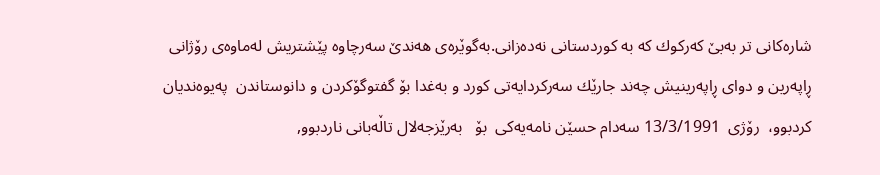شاره‌كانی تر به‌بێ كه‌ركوك كه‌ به‌ كوردستانی نه‌ده‌زانی.به‌گوێره‌ی هه‌ندێ سه‌رچاوه‌ پێشتریش له‌ماوه‌ی رۆژانی ڕاپه‌رین و دوای ڕاپه‌رینیش چه‌ند جارێك سه‌ركردایه‌تی كورد و به‌غدا بۆ گفتوگۆكردن و دانوستاندن  په‌یوه‌ندیان كردبوو،  رۆژی  13/3/1991 سه‌دام حسێن نامه‌یه‌كی  بۆ   به‌رێزجه‌لال تاڵه‌بانی ناردبوو,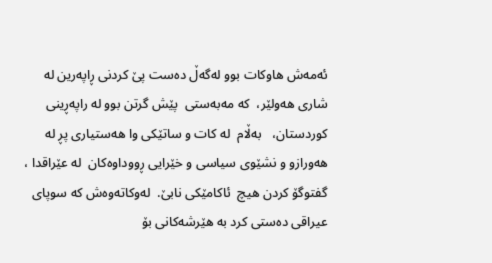ئه‌مه‌ش هاوكات بوو له‌گه‌ڵ ده‌ست پێ كردنی ڕاپه‌رین له‌ شاری هه‌ولێر،  كه‌ مه‌به‌ستی  پێش گرتن بوو له‌ راپه‌ڕینی كوردستان،   به‌ڵام  له‌ كات و ساتێكی وا هه‌ستیاری پڕ له‌ هه‌ورازو و نشێوی سیاسی و خێرایی ڕووداوه‌كان  له‌ عێراقدا ،  گفتوگۆ كردن هیچ  ئاكامێكی نابێ.  له‌وكاته‌وه‌ش كه‌ سوپای عیراقی ده‌ستی كرد به‌ هێرشه‌كانی بۆ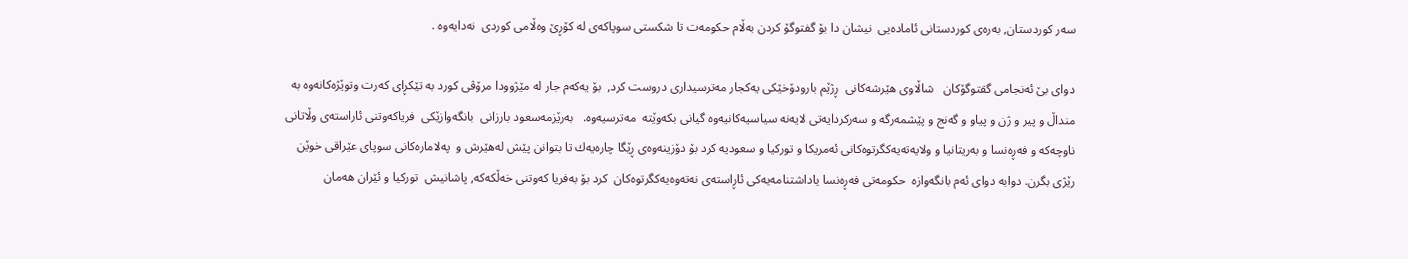سه‌ر كوردستان, به‌ره‌ی كوردستانی ئاماده‌یی  نیشان دا بۆ گفتوگۆ كردن به‌ڵام حكومه‌ت تا شكستی سوپاكه‌ی له‌ كۆڕێ وه‌ڵامی كوردی  نه‌دایه‌وه‌ .

دوای بێ ئه‌نجامی گقتوگۆكان   شاڵاوی هێرشه‌كانی  ڕژێم بارودۆخێكی یه‌كجار مه‌ترسیداری دروست كرد,  بۆ یه‌كه‌م جار له‌ مێژوودا مرۆڤی كورد به‌ تێكڕای كه‌رت وتوێژه‌كانه‌وه‌ به‌ منداڵ و پیر و ژن و پیاو و گه‌نج و پێشمه‌رگه‌ و سه‌ركردایه‌تی لایه‌نه‌ سیاسیه‌كانیه‌وه‌ گیانی بكه‌وێته‌  مه‌ترسیه‌وه‌.   به‌رێزمه‌سعود بارزانی  بانگه‌وازێكی  فریاكه‌وتنی ئاراسته‌ی وڵاتانی ناوچه‌كه‌ و فه‌ڕه‌نسا و به‌ریتانیا و ولایه‌ته‌یه‌كگرتوه‌كانی ئه‌مریكا و توركیا و سعودیه‌ كرد بۆ دۆزینه‌وه‌ی ڕێگا چاره‌یه‌ك تا بتوانن پێش له‌هێرش و  په‌لاماره‌كانی سوپای عێراقی خوێن رێژی بگرن. دوابه‌ دوای ئه‌م بانگه‌وازه‌  حكومه‌تی فه‌ڕه‌نسا یاداشتنامه‌یه‌كی ئاڕاسته‌ی نه‌ته‌وه‌یه‌كگرتوه‌كان  كرد بۆ به‌فریا كه‌وتنی خه‌ڵكه‌كه‌, پاشانیش  توركیا و ئێران هه‌مان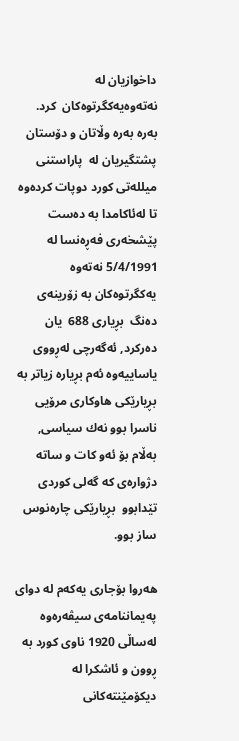داخوازیان له‌ نه‌ته‌وه‌یه‌كگرتوه‌كان  كرد.  به‌ره‌ به‌ره‌ وڵاتان و دۆستان  پشتگیریان له‌  پاراستنی میلله‌تی كورد دوپات كرده‌وه‌ تا له‌ئاكامدا به‌ ده‌ست پێشخه‌ری فه‌ڕه‌نسا له‌ 5/4/1991 نه‌ته‌وه‌ یه‌كگرتوه‌كان به‌ زۆرینه‌ی ده‌نگ  بڕیاری 688  یان ده‌ركرد, ئه‌گه‌رچی له‌ڕووی یاساییه‌وه‌ ئه‌م بڕیاره‌ زیاتر به‌  بڕیارێكی هاوكاری مرۆیی ناسرا بوو نه‌ك سیاسی,  به‌ڵام بۆ ئه‌و كات و ساته‌ دژواره‌ی كه‌ گه‌لی كوردی تێدابوو  بڕیارێكی چاره‌نوس ساز بوو.

هه‌روا بۆجاری یه‌كه‌م له‌ دوای په‌یماننامه‌ی سیڤه‌ره‌وه‌ له‌ساڵی 1920 ناوی كورد به‌ ڕوون و ئاشكرا له‌ دیكۆمێنته‌كانی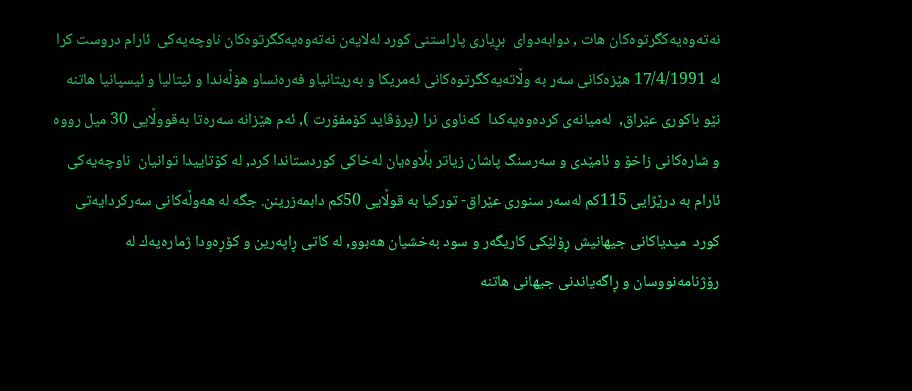نه‌ته‌وه‌یه‌كگرتوه‌كان هات , دوابه‌دوای  بڕیاری پاراستنی كورد له‌لایه‌ن نه‌ته‌وه‌یه‌كگرتوه‌كان ناوچه‌یه‌كی  ئارام دروست كرا له‌ 17/4/1991 هێزه‌كانی سه‌ر به‌ وڵاته‌یه‌كگرتوه‌كانی ئه‌مریكا و به‌ریتانیاو فه‌ره‌نساو هۆڵه‌ندا و ئیتالیا و ئیسپانیا هاتنه‌ نێو باكوری عێراق,  له‌میانه‌ی كرده‌وه‌یه‌كدا  كه‌ناوی نرا (پرۆڤاید كۆمفۆرت ), ئه‌م هێزانه‌ سه‌ره‌تا به‌قووڵایی 30 میل رووه‌ و شاره‌كانی زاخۆ و ئامێدی و سه‌رسنگ پاشان زیاتر بڵاوه‌یان له‌خاكی كوردستاندا كرد, له‌ كۆتاییدا توانیان  ناوچه‌یه‌كی ئارام به‌ درێژایی 115كم له‌سه‌ر سنوری عێراق- توركیا به‌ قوڵایی 50كم دابمه‌زرینن. جگه‌ له‌ هه‌وڵه‌كانی سه‌ركردایه‌تی كورد  میدیاكانی جیهانیش ڕۆلێكی كاریگه‌ر و سود به‌خشیان هه‌بوو, له‌ كاتی ڕاپه‌رین و كۆڕه‌ودا ژماره‌یه‌ك له‌ رۆژنامه‌نووسان و ڕاگه‌یاندنی جیهانی هاتنه‌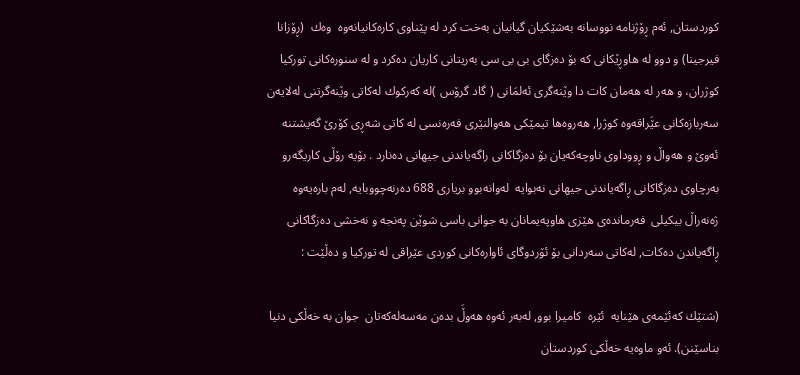كوردستان, ئه‌م ڕۆژنامه‌ نووسانه‌ به‌شێكیان گیانیان به‌خت كرد له‌ پێناوی كاره‌كانیانه‌وه‌  وه‌ك  (ڕۆزانا فیرجینا) و دوو له‌ هاوڕێكانی كه‌ بۆ ده‌زگای بی بی سی به‌ریتانی كاریان ده‌كرد و له‌ سنوره‌كانی توركیا كوژران، و هه‌ر له‌ هه‌مان كات دا وێنه‌گری ئه‌لمَانی ( گاد گرۆس )له‌ كه‌ركوك له‌كاتی وێنه‌گرتنی له‌لایه‌ن سه‌ربازه‌كانی عێَراقه‌وه‌ كوژرا, هه‌روه‌ها تیمێكی هه‌والنێری فه‌ره‌نسی له‌ كاتی شه‌ڕی كۆرێ گه‌یشتنه‌ ئه‌وێ و هه‌واڵ و ڕووداوی ناوچه‌كه‌یان بۆ ده‌زگاكانی راگه‌یاندنی جیهانی ده‌نارد . بۆیه‌ رۆڵی كاریگه‌رو به‌رچاوی ده‌زگاكانی ڕاگه‌یاندنی جیهانی نه‌بوایه‌  له‌وانه‌بوو بریاری 688 ده‌رنه‌چووبایه‌, له‌م باره‌یه‌وه‌ ژه‌نه‌راڵ بیكیلی  فه‌رمانده‌ی هێزی هاوپه‌یمانان به‌ جوانی باسی شوێن په‌نجه‌ و نه‌خشی ده‌زگاكانی ڕاگه‌یاندن ده‌كات, له‌كاتی سه‌ردانی بۆ ئۆردوگای ئاواره‌كانی كوردی عێراقی له‌ توركیا و ده‌ڵێت :

(شتێك كه‌ئێمه‌ی هێنایه‌  ئێره‌  كامیرا بوو, له‌به‌ر ئه‌وه‌ هه‌وڵَ بده‌ن مه‌سه‌له‌كه‌تان  جوان به‌ خه‌ڵكی دنیا بناسێنن). ئه‌و ماوه‌یه‌ خه‌ڵكی كوردستان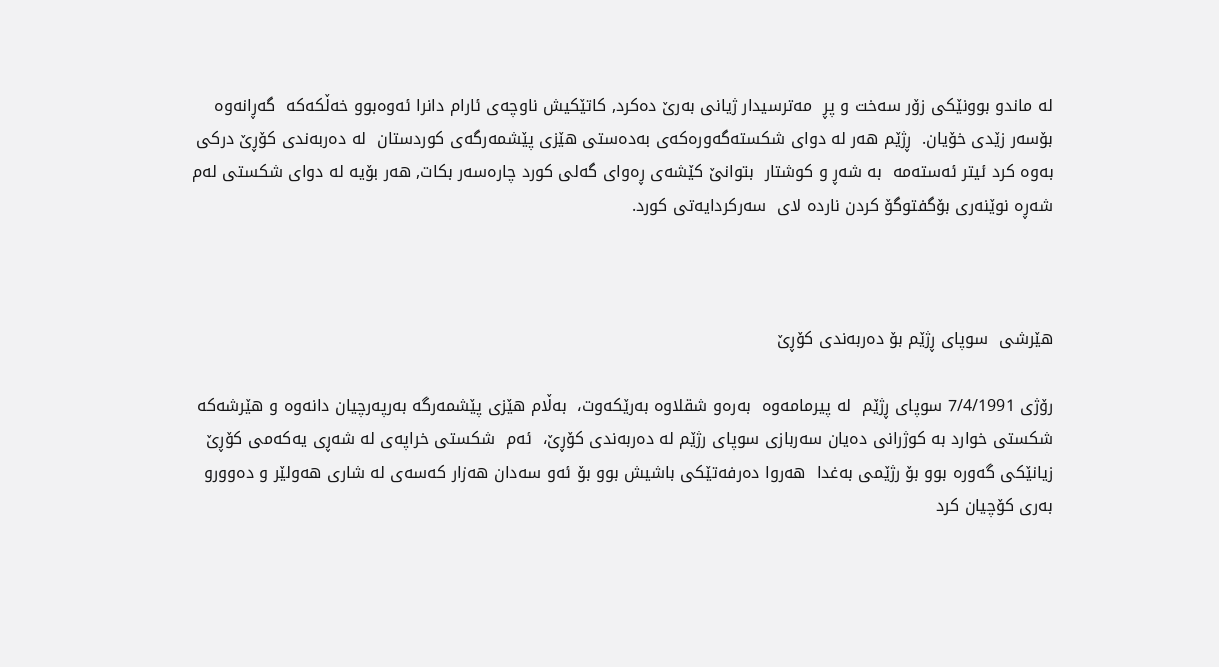له‌ ماندو بوونێكی زۆر سه‌خت و پڕ  مه‌ترسیدار ژیانی به‌رێ ده‌كرد, كاتێكیش ناوچه‌ی ئارام دانرا ئه‌وه‌بوو خه‌ڵكه‌كه‌  گه‌ڕانه‌وه‌  بۆسه‌ر زێدی خۆیان.  ڕژێم هه‌ر له‌ دوای شكسته‌گه‌وره‌كه‌ی به‌ده‌ستی هێزی پێشمه‌رگه‌ی كوردستان  له‌ ده‌ربه‌ندی كۆڕێ دركی  به‌وه‌ كرد ئیتر ئه‌سته‌مه‌  به‌ شه‌ڕ و كوشتار  بتوانێ كێشه‌ی ڕه‌وای گه‌لی كورد چاره‌سه‌ر بكات, هه‌ر بۆیه‌ له‌ دوای شكستی له‌م شه‌ڕه‌ نوێنه‌ری بۆگفتوگۆ كردن نارده‌ لای  سه‌ركردایه‌تی كورد.



هێرشی  سوپای ڕژێم بۆ ده‌ربه‌ندی كۆڕێ

رۆژی 7/4/1991 سوپای ڕژێم  له‌ پیرمامه‌وه‌  به‌ره‌و شقلاوه‌ به‌رێكه‌وت،  به‌ڵام هێزی پێشمه‌رگه‌ به‌رپه‌رچیان دانه‌وه‌ و هێرشه‌كه‌ شكستی خوارد به‌ كوژرانی ده‌یان سه‌ربازی سوپای رژێم له‌ ده‌ربه‌ندی كۆڕێ،  ئه‌م  شكستی خراپه‌ی له‌ شه‌ڕی یه‌كه‌می كۆڕێ زیانێكی گه‌وره‌ بوو بۆ رژێمی به‌غدا  هه‌روا ده‌رفه‌تێكی باشیش بوو بۆ ئه‌و سه‌دان هه‌زار كه‌سه‌ی له‌ شاری هه‌ولێر و ده‌وورو به‌ری كۆچیان كرد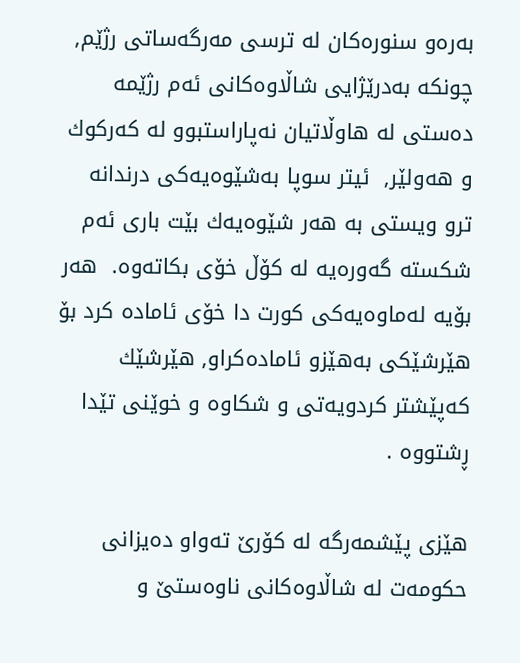به‌ره‌و سنوره‌كان له‌ ترسی مه‌رگه‌ساتی رژێم, چونكه‌ به‌درێژایی شاڵاوه‌كانی ئه‌م رژێمه‌ ده‌ستی له‌ هاوڵاتیان نه‌پاراستبوو له‌ كه‌ركوك و هه‌ولێر,  ئیتر سوپا به‌شێوه‌یه‌كی درندانه‌ ترو ویستی به‌ هه‌ر شێوه‌یه‌ك بێت باری ئه‌م شكسته‌ گه‌وره‌یه‌ له‌ كۆڵ خۆی بكاته‌وه‌.  هه‌ر بۆیه‌ له‌ماوه‌یه‌كی كورت دا خۆی ئاماده‌ كرد بۆ هێرشێكی به‌هێزو ئاماده‌كراو, هێرشێك كه‌پێشتر كردویه‌تی و شكاوه‌ و خوێنی تێدا ڕشتووه‌ .

هێزی پێشمه‌رگه‌ له‌ كۆرێ ته‌واو ده‌یزانی حكومه‌ت له‌ شاڵاوه‌كانی ناوه‌ستێ و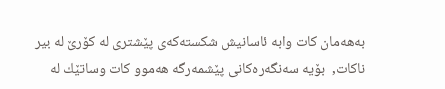به‌هه‌مان كات وابه‌ ئاسانیش شكسته‌كه‌ی پێشتری له‌ كۆرێ له‌ بیر ناكات,  بۆیه‌ سه‌نگه‌ره‌كانی پێشمه‌رگه‌ هه‌موو كات وساتێك له‌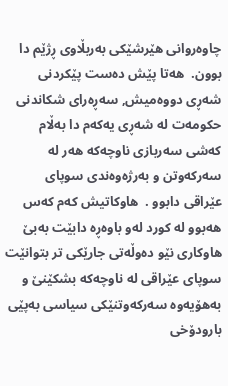چاوه‌روانی هێرشێكی به‌ربڵاوی ڕژێم دا بوون.  هه‌تا پێش ده‌ست پێكردنی شه‌ڕی دووه‌میش, سه‌ڕه‌رای شكاندنی حكومه‌ت له‌ شه‌ڕی یه‌كه‌م دا به‌ڵام كه‌شی سه‌ربازی ناوچه‌كه‌ هه‌ر له‌ سه‌ركه‌وتن و به‌رژه‌وه‌ندی سوپای عێراقی دابوو .  هاوكاتیش كه‌م كه‌س هه‌بوو له‌ كورد له‌و باوه‌ڕه‌ دابێت به‌بێ هاوكاری نێو ده‌وڵه‌تی جارێكی تر بتوانێت سوپای عێراقی له‌ ناوچه‌كه‌ بشكێنێ و به‌هۆیه‌وه‌ سه‌ركه‌وتنێكی سیاسی به‌پێی بارودۆخی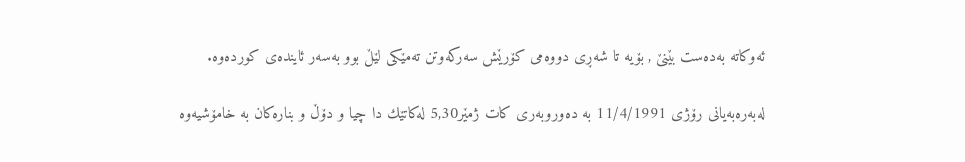ئه‌وكاته‌ به‌ده‌ست بێنێ , بۆیه‌ تا شه‌ڕی دووه‌می كۆرێش سه‌ركه‌وتن ته‌مێكی لێڵ بوو به‌سه‌ر ئاینده‌ی كورده‌وه‌.

له‌به‌ره‌به‌یانی رۆژی 11/4/1991 به‌ ده‌وروبه‌ری كات ژمێر5,30 له‌كاتێك دا چیا و دۆڵ و بناره‌كان به‌ خامۆشیه‌وه‌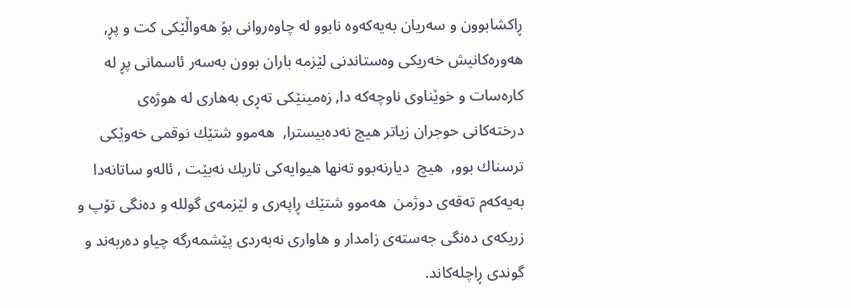ڕاكشابوون و سه‌ریان به‌یه‌كه‌وه‌ نابوو له‌ چاوه‌روانی بۆ هه‌واڵێكی كت و پڕ, هه‌وره‌كانیش خه‌ریكی وه‌ستاندنی لێزمه‌ باران بوون به‌سه‌ر ئاسمانی پڕ له‌ كاره‌سات و خوێناوی ناوچه‌كه‌ دا, زه‌مینێكی ته‌ڕی به‌هاری له‌ هوژه‌ی درخته‌كانی حوجران زیاتر هیچ نه‌ده‌بیسترا,  هه‌موو شتێك نوقمی خه‌وێكی ترسناك بوو,  هیچ  دیارنه‌بوو ته‌نها هیوایه‌كی تاریك نه‌بێت , ئاله‌و ساتانه‌دا به‌یه‌كه‌م ته‌قه‌ی دوژمن  هه‌موو شتێك ڕاپه‌ری و لێزمه‌ی گولله‌ و ده‌نگی تۆپ و زریكه‌ی ده‌نگی جه‌سته‌ی زامدار و هاواری نه‌به‌ردی پێشمه‌رگه‌ چیاو ده‌ربه‌ند و گوندی ڕاچله‌كاند.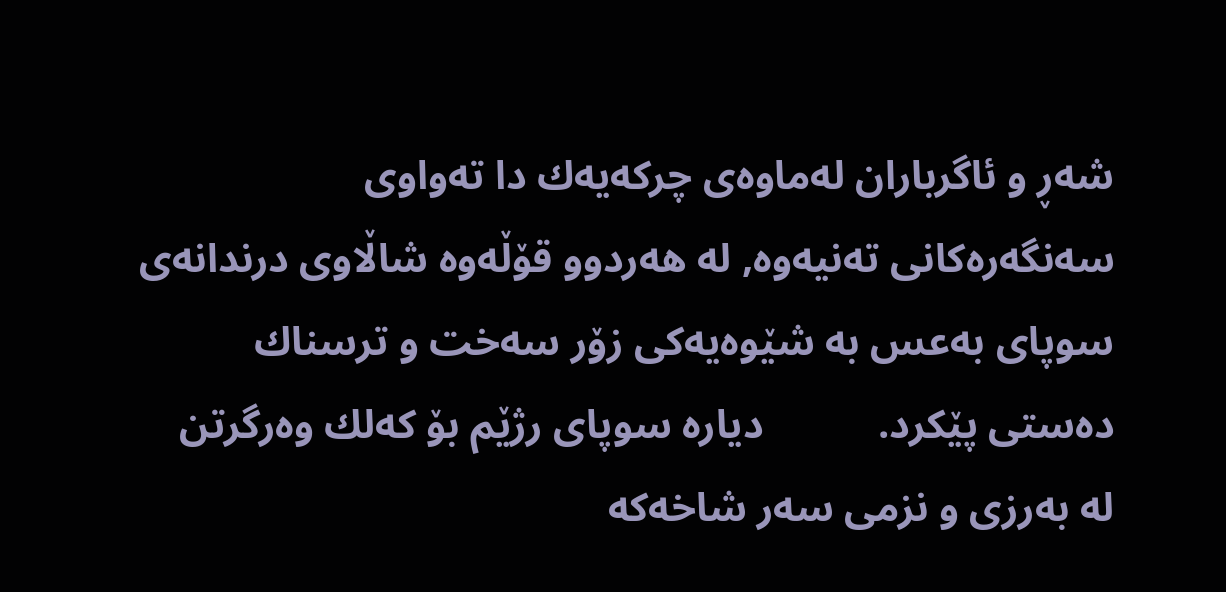شه‌ڕ و ئاگرباران له‌ماوه‌ی چركه‌یه‌ك دا ته‌واوی سه‌نگه‌ره‌كانی ته‌نیه‌وه‌, له‌ هه‌ردوو قۆڵه‌وه‌ شاڵاوی درندانه‌ی سوپای به‌عس به‌ شێوه‌یه‌كی زۆر سه‌خت و ترسناك  ده‌ستی پێكرد.           دیاره‌ سوپای رژێم بۆ كه‌لك وه‌رگرتن له‌ به‌رزی و نزمی سه‌ر شاخه‌كه‌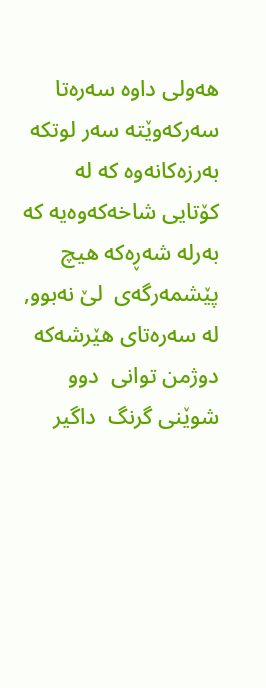هه‌ولی داوه‌ سه‌ره‌تا سه‌ركه‌وێته‌ سه‌ر لوتكه‌ به‌رزه‌كانه‌وه‌ كه‌ له‌ كۆتایی شاخه‌كه‌وه‌یه‌ كه‌ به‌رله‌ شه‌ڕه‌كه‌ هیچ پێشمه‌رگه‌ی  لێ نه‌بوو,   له‌ سه‌ره‌تای هێرشه‌كه‌ دوژمن توانی  دوو شوێنی گرنگ  داگیر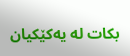بكات له‌ یه‌كێكیان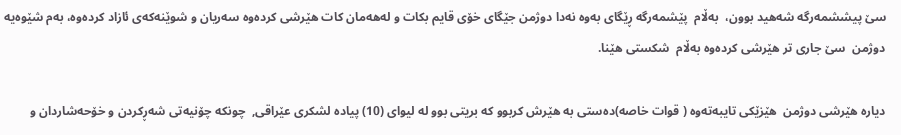سێ پیششمه‌رگه‌ شه‌هید بوون،  به‌ڵام  پێشمه‌رگه‌ ڕێگای به‌وه‌ نه‌دا دوژمن جێگای خۆی قایم بكات و له‌هه‌مان كات هێرشی كرده‌وه‌ سه‌ریان و شوێنه‌كه‌ی ئازاد كرده‌وه‌، به‌م شێوه‌یه‌ دوژمن  سێ جاری تر هێرشی كرده‌وه‌ به‌ڵام  شكستی هێنا.

دیاره‌ هێرشی دوژمن  هێزێكی تایبه‌ته‌وه‌ ( قوات خاصه‌)ده‌ستی به‌ هێرش كربوو كه‌ بریتی بوو له‌ لیوای (10) پیاده‌ لشكری عێراقی,  چونكه‌ چۆنیه‌تی شه‌ڕكردن و خۆحه‌شاردان و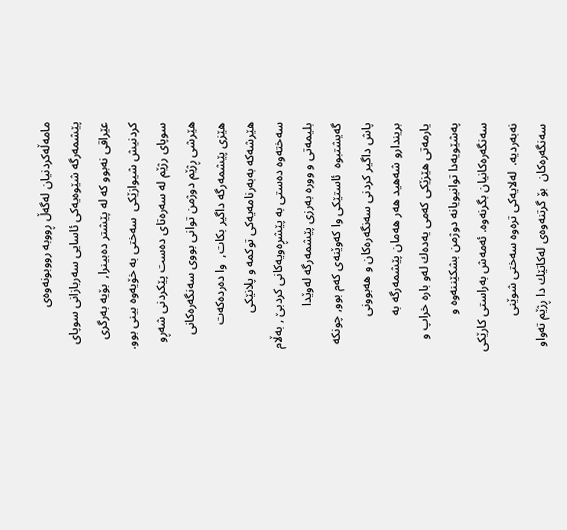مامه‌ڵه‌كردنیان له‌گه‌ڵ ڕووبه‌ رووبونه‌وه‌ی  پێشمه‌رگه‌ شێوه‌یه‌كی ئاسایی سه‌ربازانی سوپای عێراقی نه‌بوو كه‌ له‌ پێشتر ده‌بینرا,  بۆیه‌ به‌رگری كردنیش شیوازێكی  سه‌ختی به‌ خۆیه‌وه‌ بینی بوو.   سوپای رژێم له‌ سه‌ره‌تای ده‌ست پێكردنی شه‌ڕو هێرشی ڕژێم دوژمن توانی بووی سه‌نگه‌ره‌كانی هێزی پێشمه‌رگه‌ داگیر بكات,  وا ده‌رده‌كه‌ت  هێرشه‌كه‌ به‌به‌رنامه‌یه‌كی توكمه‌ و پلانێكی سه‌خته‌وه‌ ده‌ستی به‌ پێشڕه‌ویه‌كانی كردبێ , به‌ڵام بلیمه‌تی و ووره‌ به‌رزی پێشمه‌رگه‌ له‌وێدا گه‌یشتبوه‌  ئاستێكی وا كه‌وێنه‌ی كه‌م بوو, چونكه‌ پاش داگیر كردنی سه‌نگه‌ره‌كان و هه‌بوونی بریندارو شه‌هید هه‌ر هه‌مان پێشمه‌رگه‌ به‌ یارمه‌تی هێزێكی كه‌می یه‌ده‌ك له‌و باره‌ خراپ و په‌شێویه‌دا توانیویانه‌ دوژمن بشكێننه‌وه‌ و سه‌نگه‌ره‌كانیان بگرنه‌وه‌. ئه‌مه‌ش به‌راستی كارێكی نه‌به‌ردیه‌.  له‌لایه‌كی تره‌وه‌ سه‌ختی شوێنی سه‌نگه‌ره‌كان  بۆ گرتنه‌وه‌ی له‌كاتێك دا ڕژێم ته‌واو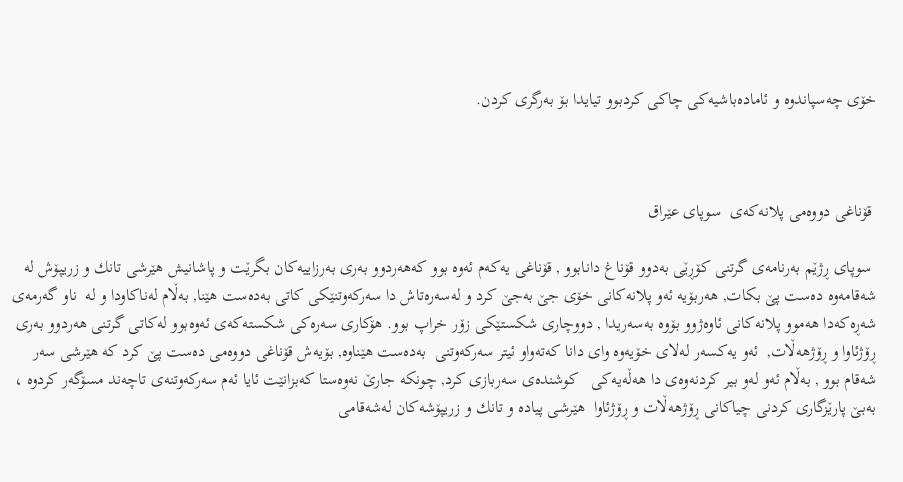خۆی چه‌سپاندوه‌ و ئاماده‌باشیه‌كی چاكی كردبوو تیایدا بۆ به‌رگری كردن.



 قۆناغی دووه‌می پلانه‌كه‌ی  سوپای عێراق

 سوپای ڕژێم به‌رنامه‌ی گرتنی كۆڕێی به‌دوو قۆناغ دانابوو , قۆناغی یه‌كه‌م ئه‌وه‌ بوو كه‌هه‌ردوو به‌ری به‌رزاییه‌كان بگرێت و پاشانیش هێرشی تانك و زریپۆش له‌ شه‌قامه‌وه‌ ده‌ست پێ بكات, هه‌ربۆیه‌ ئه‌و پلانه‌كانی خۆی جێ به‌جێ كرد و له‌سه‌ره‌تاش دا سه‌ركه‌وتنێكی كاتی به‌ده‌ست هێنا, به‌ڵام له‌ناكاودا و له‌  ناو گه‌رمه‌ی شه‌ڕه‌كه‌دا هه‌موو پلانه‌كانی ئاوه‌ژوو بۆوه‌ به‌سه‌ریدا , دووچاری شكستێكی زۆر خراپ بوو. هۆكاری سه‌ره‌كی شكسته‌كه‌ی ئه‌وه‌بوو له‌كاتی گرتنی هه‌ردوو به‌ری ڕۆژئاوا و ڕۆژهه‌ڵات,  ئه‌و یه‌كسه‌ر له‌لای خۆیه‌وه‌ وای دانا كه‌ته‌واو ئیتر سه‌ركه‌وتنی  به‌ده‌ست هێناوه‌, بۆیه‌ش قۆناغی دووه‌می ده‌ست پێ كرد كه‌ هێرشی سه‌ر شه‌قام بوو , به‌ڵام ئه‌و له‌و بیر كردنه‌وه‌ی دا هه‌ڵه‌یه‌كی   كوشنده‌ی سه‌ربازی كرد, چونكه‌ جارێ نه‌وه‌ستا كه‌بزانێت ئایا ئه‌م سه‌ركه‌وتنه‌ی تاچه‌ند مسۆگه‌ر كردوه‌ ، به‌بێ پارێزگاری كردنی چیاكانی ڕۆژهه‌ڵات و ڕۆژئاوا  هێرشی پیاده‌ و تانك و زریپۆشه‌كان له‌شه‌قامی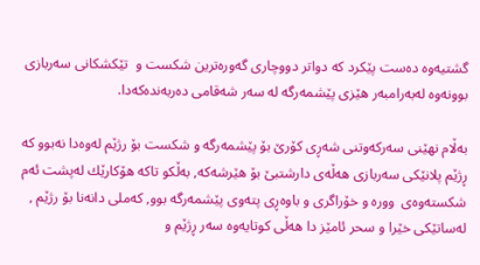گشتیه‌وه‌ ده‌ست پێكرد كه‌ دواتر دووچاری گه‌وره‌ترین شكست و  تێكشكانی سه‌ربازی بوونه‌وه‌ له‌به‌رامبه‌ر هێزی پێشمه‌رگه‌ له‌ سه‌ر شه‌قامی ده‌ربه‌نده‌كه‌دا.

به‌ڵام نهێنی سه‌ركه‌وتنی شه‌ڕی كۆرێ بۆ پێشمه‌رگه‌ و شكست بۆ رژێم له‌وه‌دا نه‌بوو كه‌ ڕژێم پلانێكی سه‌ربازی هه‌ڵه‌ی دارشتبێ بۆ هێرشه‌كه‌, به‌ڵكو تاكه‌ هۆكارێك له‌پشت ئه‌م شكسته‌وه‌ی  ووره‌ و خۆراگری و باوه‌ڕی پته‌وی پێشمه‌رگه‌ بوو, كه‌ملی دانه‌نا بۆ رژێم , له‌ساتێكی خێرا و سحر ئامێز دا هه‌ڵی كوتایه‌وه‌ سه‌ر ڕژێم و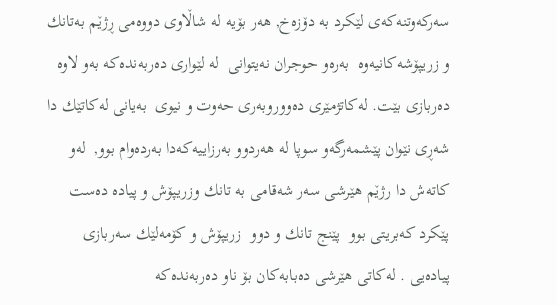سه‌ركه‌وتنه‌كه‌ی لێكرد به‌ دۆزه‌خ, هه‌ر بۆیه‌ له‌ شاڵاوی دووه‌می ڕژێم به‌تانك و زریپۆشه‌كانیه‌وه‌  به‌ره‌و حوجران نه‌یتوانی  له‌ لێواری ده‌ربه‌نده‌كه‌ به‌و لاوه‌ ده‌ربازی بێت. له‌كاتژمێری ده‌ووروبه‌ری حه‌وت و نیوی  به‌یانی له‌كاتێك دا شه‌ڕی نێوان پێشمه‌رگه‌و سوپا له‌ هه‌ردوو به‌رزاییه‌كه‌دا به‌رده‌وام بوو,  له‌و كاته‌ش دا رژێم هێرشی سه‌ر شه‌قامی به‌ تانك وزریپۆش و پیاده‌ ده‌ست پێكرد كه‌بریتی بوو  پێنج تانك و دوو  زریپۆش و كۆمه‌لێك سه‌ربازی پیاده‌یی . له‌كاتی هێرشی ده‌بابه‌كان بۆ ناو ده‌ربه‌نده‌كه‌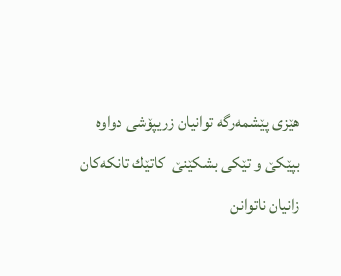هێزی پێشمه‌رگه‌ توانیان زریپۆشی دواوه‌ بپێكێ و تێكی بشكێنێ  كاتێك تانكه‌كان  زانیان ناتوانن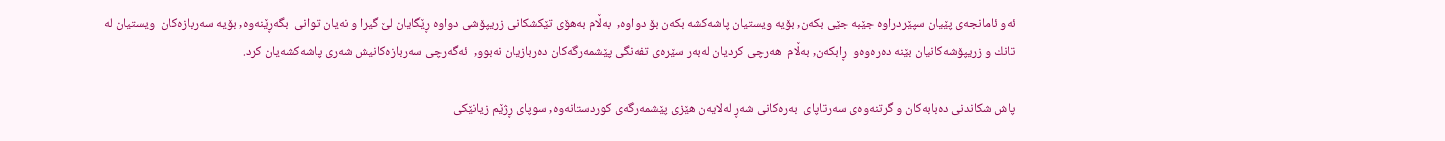ئه‌و ئامانجه‌ی پێیان سپێردراوه‌ جێبه‌ جێی بكه‌ن, بۆیه‌ ویستیان پاشه‌كشه‌ بكه‌ن بۆ دواوه‌,  به‌ڵام به‌هۆی تێكشكانی زریپۆشی دواوه‌ ڕێگایان لێ گیرا و نه‌یان توانی  بگه‌ڕێنه‌وه‌, بۆیه‌ سه‌ربازه‌كان  ویستیان له‌ تانك و زریپۆشه‌كانیان بێنه‌ ده‌ره‌وه‌و  ڕابكه‌ن, به‌ڵام  هه‌رچی كردیان له‌به‌ر سێره‌ی تفه‌نگی پێشمه‌رگه‌كان ده‌ربازیان نه‌بوو,  ئه‌گه‌رچی سه‌ربازه‌كانیش شه‌ری پاشه‌كشه‌یان كرد.

پاش شكاندنی ده‌بابه‌كان و گرتنه‌وه‌ی سه‌رتاپای  به‌ره‌كانی شه‌ڕ له‌لایه‌ن هێزی پێشمه‌رگه‌ی كوردستانه‌وه‌, سوپای ڕژێم زیانێكی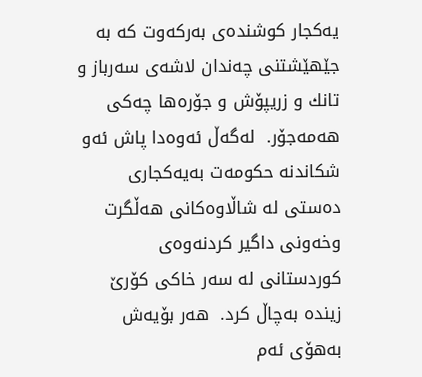یه‌كجار كوشنده‌ی به‌ركه‌وت كه‌ به‌ جێهێشتنی چه‌ندان لاشه‌ی سه‌رباز و تانك و زریپۆش و جۆره‌ها چه‌كی هه‌مه‌جۆر.  له‌گه‌ڵ ئه‌وه‌دا پاش ئه‌و شكاندنه‌ حكومه‌ت به‌یه‌كجاری ده‌ستی له‌ شاڵاوه‌كانی هه‌ڵگرت وخه‌ونی داگیر كردنه‌وه‌ی كوردستانی له‌ سه‌ر خاكی كۆرێ زینده‌ به‌چاڵ كرد.  هه‌ر بۆیه‌ش به‌هۆی ئه‌م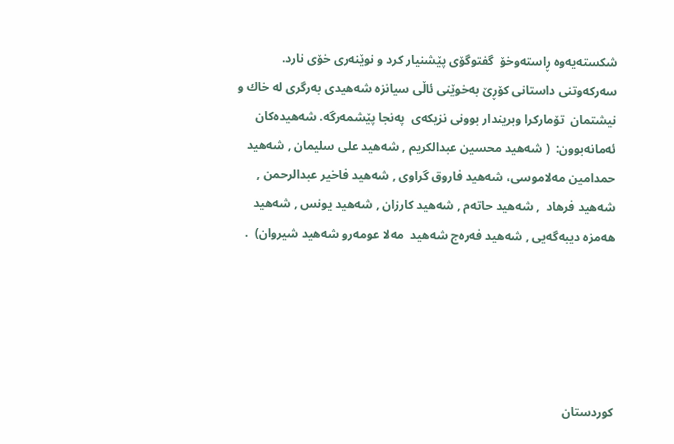شكسته‌یه‌وه‌ ڕاسته‌وخۆ  گفتوگۆی پێشنیار كرد و نوێنه‌ری خۆی نارد. سه‌ركه‌وتنی داستانی كۆڕێ به‌خوێنی ئاڵی سیانزه‌ شه‌هیدی به‌رگری له‌ خاك و نیشتمان  تۆماركرا وبریندار بوونی نزیكه‌ی  په‌نجا پێشمه‌رگه‌. شه‌هیده‌كان ئه‌مانه‌بوون:  ( شه‌هید محسین عبدالكریم , شه‌هید علی سلیمان , شه‌هید حمدامین مه‌لاموسی، شه‌هید فاروق گراوی , شه‌هید فاخیر عبدالرحمن , شه‌هید فرهاد  , شه‌هید حاته‌م , شه‌هید كارزان , شه‌هید یونس , شه‌هید هه‌مزه‌ دیبه‌گه‌یی , شه‌هید فه‌ره‌ج شه‌هید  مه‌لا عومه‌رو شه‌هید شیروان)  .





کوردستان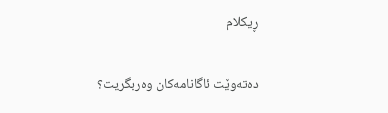ڕیکلام

دەتەوێت ئاگانامەکان وەربگریت؟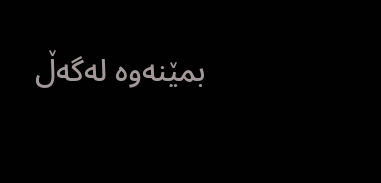بمێنەوە لەگەڵ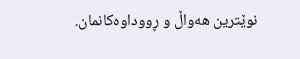نوێترین هەواڵ و ڕووداوەکانمان.